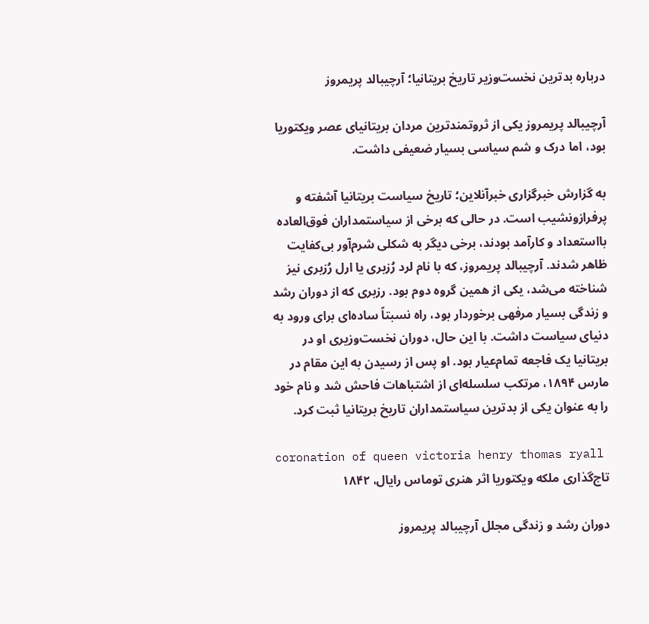درباره بدترین نخست‌وزیر تاریخ بریتانیا؛ آرچیبالد پریمروز

آرچیبالد پریمروز یکی از ثروتمندترین مردان بریتانیای عصر ویکتوریا بود، اما درک و شم سیاسی بسیار ضعیفی داشت.

به گزارش خبرگزاری خبرآنلاین؛ تاریخ سیاست بریتانیا آشفته و پرفرازونشیب است. در حالی که برخی از سیاستمداران فوق‌العاده بااستعداد و کارآمد بودند، برخی دیگر به شکلی شرم‌آور بی‌کفایت ظاهر شدند. آرچیبالد پریمروز، که با نام لرد رُزبری یا ارل رُزبری نیز شناخته می‌شد، یکی از همین گروه دوم بود. رزبری که از دوران رشد و زندگی بسیار مرفهی برخوردار بود، راه نسبتاً ساده‌ای برای ورود به دنیای سیاست داشت. با این حال، دوران نخست‌وزیری او در بریتانیا یک فاجعه تمام‌عیار بود. او پس از رسیدن به این مقام در مارس ۱۸۹۴، مرتکب سلسله‌ای از اشتباهات فاحش شد و نام خود را به عنوان یکی از بدترین سیاستمداران تاریخ بریتانیا ثبت کرد.

coronation of queen victoria henry thomas ryall
تاج‌گذاری ملکه ویکتوریا اثر هنری توماس رایال، ۱۸۴۲

دوران رشد و زندگی مجلل آرچیبالد پریمروز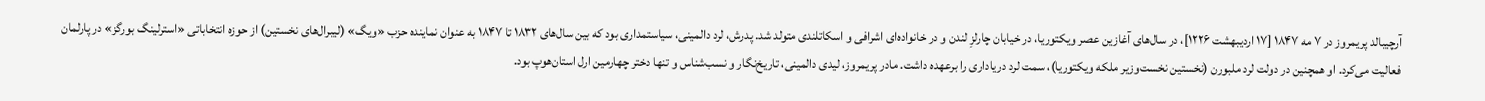آرچیبالد پریمروز در ۷ مه ۱۸۴۷ [۱۷ اردیبهشت ۱۲۲۶]، در سال‌های آغازین عصر ویکتوریا، در خیابان چارلزِ لندن و در خانواده‌ای اشرافی و اسکاتلندی متولد شد. پدرش، لرد دالمینی، سیاستمداری بود که بین سال‌های ۱۸۳۲ تا ۱۸۴۷ به عنوان نماینده حزب «ویگ» (لیبرال‌های نخستین) از حوزه انتخاباتی «استرلینگ بورگز» در پارلمان فعالیت می‌کرد. او همچنین در دولت لرد ملبورن (نخستین نخست‌وزیر ملکه ویکتوریا)، سمت لرد دریاداری را برعهده داشت. مادر پریمروز، لیدی دالمینی، تاریخ‌نگار و نسب‌شناس و تنها دختر چهارمین ارل استان‌هوپ بود.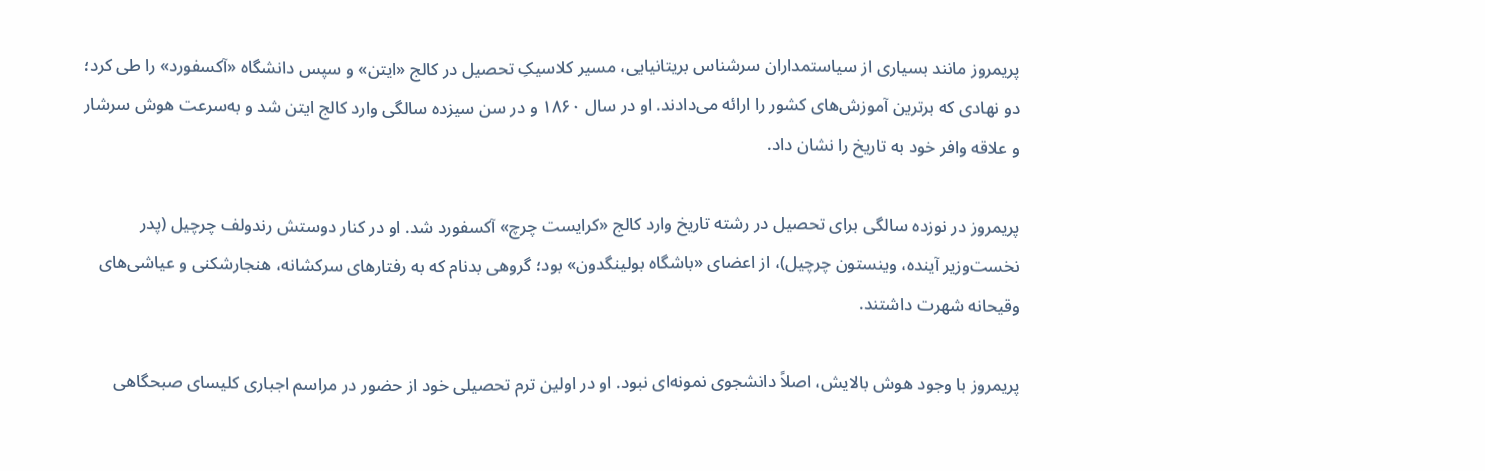پریمروز مانند بسیاری از سیاستمداران سرشناس بریتانیایی، مسیر کلاسیکِ تحصیل در کالج «ایتن» و سپس دانشگاه «آکسفورد» را طی کرد؛ دو نهادی که برترین آموزش‌های کشور را ارائه می‌دادند. او در سال ۱۸۶۰ و در سن سیزده سالگی وارد کالج ایتن شد و به‌سرعت هوش سرشار و علاقه وافر خود به تاریخ را نشان داد.

پریمروز در نوزده سالگی برای تحصیل در رشته تاریخ وارد کالج «کرایست چرچ» آکسفورد شد. او در کنار دوستش رندولف چرچیل (پدر نخست‌وزیر آینده، وینستون چرچیل)، از اعضای «باشگاه بولینگدون» بود؛ گروهی بدنام که به رفتارهای سرکشانه، هنجارشکنی و عیاشی‌های وقیحانه شهرت داشتند.

پریمروز با وجود هوش بالایش، اصلاً دانشجوی نمونه‌ای نبود. او در اولین ترم تحصیلی خود از حضور در مراسم اجباری کلیسای صبحگاهی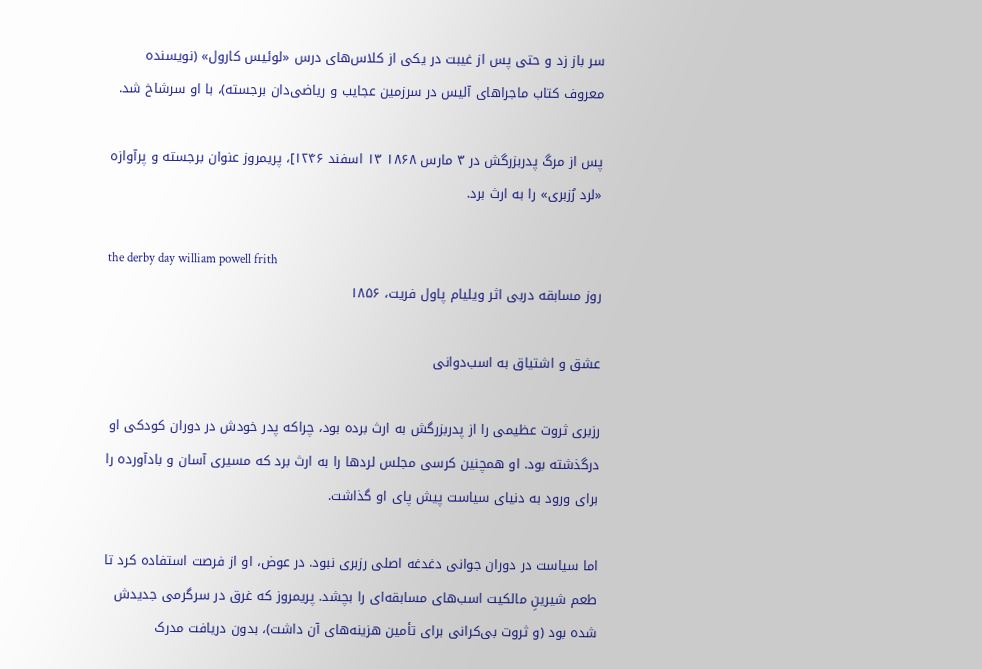سر باز زد و حتی پس از غیبت در یکی از کلاس‌های درس «لوئیس کارول» (نویسنده معروف کتاب ماجراهای آلیس در سرزمین عجایب و ریاضی‌دان برجسته)، با او سرشاخ شد.

پس از مرگ پدربزرگش در ۳ مارس ۱۸۶۸ ۱۳ اسفند ۱۲۴۶]، پریمروز عنوان برجسته و پرآوازه «لرد رُزبری» را به ارث برد.

the derby day william powell frith
روز مسابقه دربی اثر ویلیام پاول فریت، ۱۸۵۶

عشق و اشتیاق به اسب‌دوانی

رزبری ثروت عظیمی را از پدربزرگش به ارث برده بود، چراکه پدر خودش در دوران کودکی او درگذشته بود. او همچنین کرسی مجلس لردها را به ارث برد که مسیری آسان و بادآورده را برای ورود به دنیای سیاست پیش پای او گذاشت.

اما سیاست در دوران جوانی دغدغه اصلی رزبری نبود. در عوض، او از فرصت استفاده کرد تا طعم شیرینِ مالکیت اسب‌های مسابقه‌ای را بچشد. پریمروز که غرق در سرگرمی جدیدش شده بود (و ثروت بی‌کرانی برای تأمین هزینه‌های آن داشت)، بدون دریافت مدرک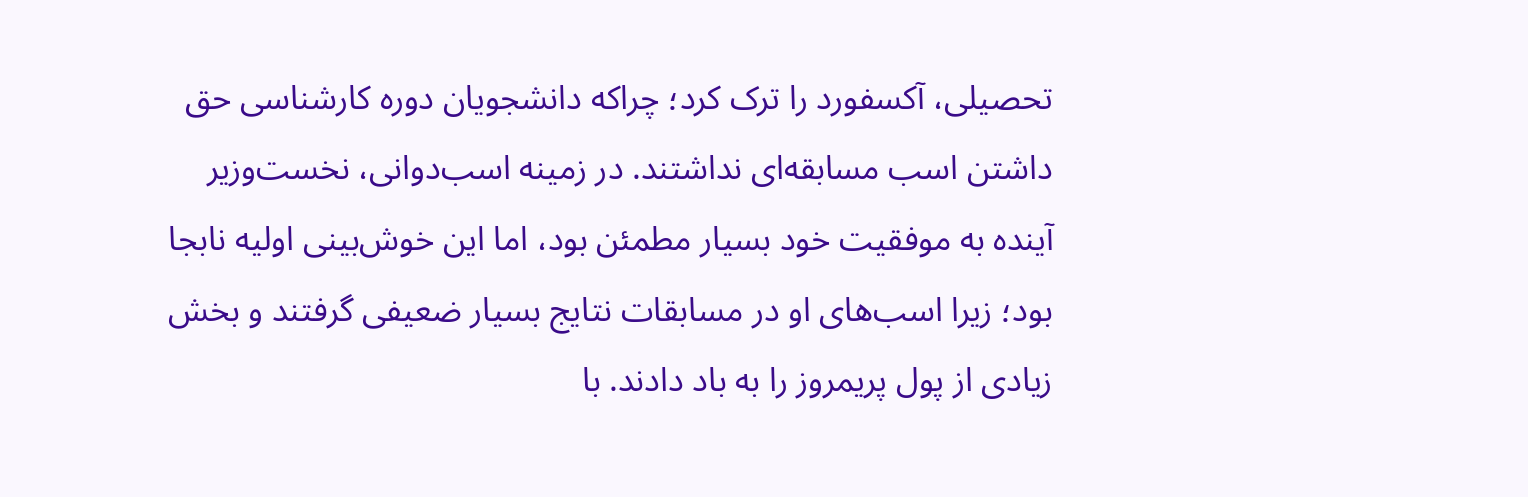تحصیلی، آکسفورد را ترک کرد؛ چراکه دانشجویان دوره کارشناسی حق داشتن اسب مسابقه‌ای نداشتند. در زمینه اسب‌دوانی، نخست‌وزیر آینده به موفقیت خود بسیار مطمئن بود، اما این خوش‌بینی اولیه نابجا بود؛ زیرا اسب‌های او در مسابقات نتایج بسیار ضعیفی گرفتند و بخش زیادی از پول پریمروز را به باد دادند. با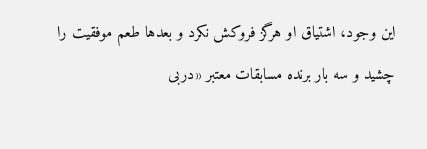این وجود، اشتیاق او هرگز فروکش نکرد و بعدها طعم موفقیت را چشید و سه بار برنده مسابقات معتبر «دربی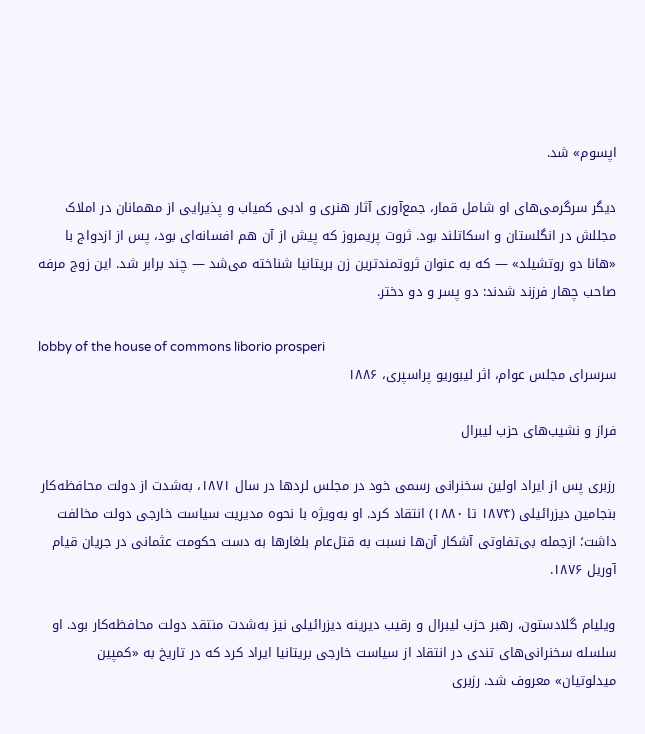اپسوم» شد.

دیگر سرگرمی‌های او شامل قمار، جمع‌آوری آثار هنری و ادبی کمیاب و پذیرایی از مهمانان در املاک مجللش در انگلستان و اسکاتلند بود. ثروت پریمروز که پیش از آن هم افسانه‌ای بود، پس از ازدواج با «هانا دو روتشیلد» — که به عنوان ثروتمندترین زن بریتانیا شناخته می‌شد — چند برابر شد. این زوج مرفه صاحب چهار فرزند شدند: دو پسر و دو دختر.

lobby of the house of commons liborio prosperi
سرسرای مجلس عوام، اثر لیبوریو پراسپری، ۱۸۸۶

فراز و نشیب‌های حزب لیبرال

رزبری پس از ایراد اولین سخنرانی رسمی خود در مجلس لردها در سال ۱۸۷۱، به‌شدت از دولت محافظه‌کار بنجامین دیزرائیلی (۱۸۷۴ تا ۱۸۸۰) انتقاد کرد. او به‌ویژه با نحوه مدیریت سیاست خارجی دولت مخالفت داشت؛ ازجمله بی‌تفاوتی آشکار آن‌ها نسبت به قتل‌عام بلغارها به دست حکومت عثمانی در جریان قیام آوریل ۱۸۷۶.

ویلیام گلادستون، رهبر حزب لیبرال و رقیب دیرینه دیزرائیلی نیز به‌شدت منتقد دولت محافظه‌کار بود. او سلسله سخنرانی‌های تندی در انتقاد از سیاست خارجی بریتانیا ایراد کرد که در تاریخ به «کمپین میدلوتیان» معروف شد. رزبری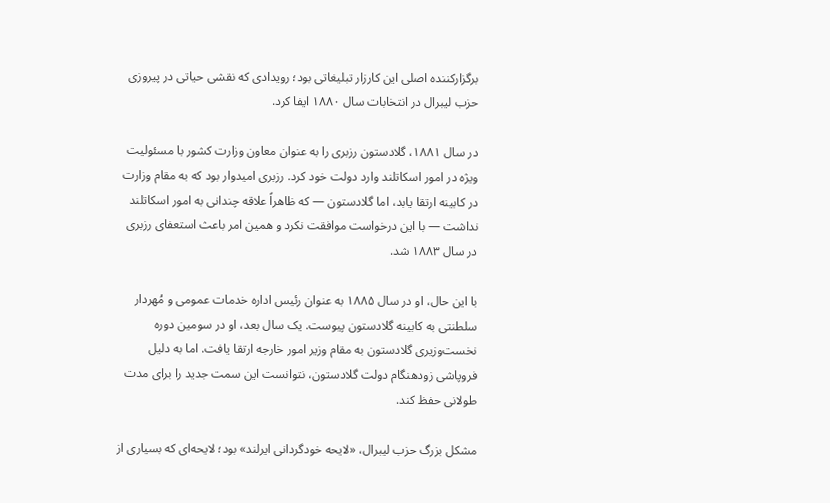برگزارکننده اصلی این کارزار تبلیغاتی بود؛ رویدادی که نقشی حیاتی در پیروزی حزب لیبرال در انتخابات سال ۱۸۸۰ ایفا کرد.

در سال ۱۸۸۱، گلادستون رزبری را به عنوان معاون وزارت کشور با مسئولیت ویژه در امور اسکاتلند وارد دولت خود کرد. رزبری امیدوار بود که به مقام وزارت در کابینه ارتقا یابد، اما گلادستون — که ظاهراً علاقه چندانی به امور اسکاتلند نداشت — با این درخواست موافقت نکرد و همین امر باعث استعفای رزبری در سال ۱۸۸۳ شد.

با این حال، او در سال ۱۸۸۵ به عنوان رئیس اداره خدمات عمومی و مُهردار سلطنتی به کابینه گلادستون پیوست. یک سال بعد، او در سومین دوره نخست‌وزیری گلادستون به مقام وزیر امور خارجه ارتقا یافت. اما به دلیل فروپاشی زودهنگام دولت گلادستون، نتوانست این سمت جدید را برای مدت طولانی حفظ کند.

مشکل بزرگ حزب لیبرال، «لایحه خودگردانی ایرلند» بود؛ لایحه‌ای که بسیاری از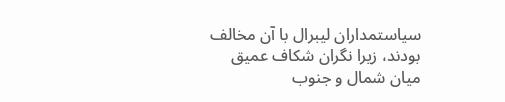سیاستمداران لیبرال با آن مخالف بودند، زیرا نگران شکاف عمیق میان شمال و جنوب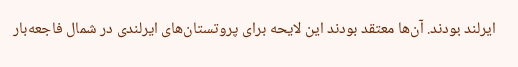ایرلند بودند. آن‌ها معتقد بودند این لایحه برای پروتستان‌های ایرلندی در شمال فاجعه‌بار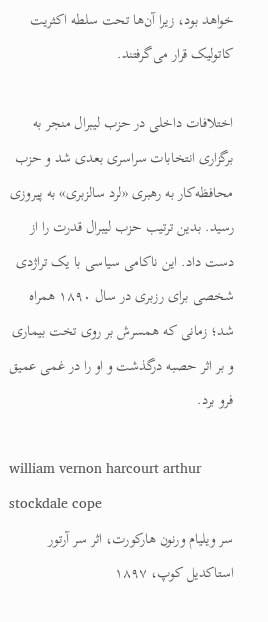خواهد بود، زیرا آن‌ها تحت سلطه اکثریت کاتولیک قرار می‌گرفتند.

اختلافات داخلی در حزب لیبرال منجر به برگزاری انتخابات سراسری بعدی شد و حزب محافظه‌کار به رهبری «لرد سالزبری» به پیروزی رسید. بدین ترتیب حزب لیبرال قدرت را از دست داد. این ناکامی سیاسی با یک تراژدی شخصی برای رزبری در سال ۱۸۹۰ همراه شد؛ زمانی که همسرش بر روی تخت بیماری و بر اثر حصبه درگذشت و او را در غمی عمیق فرو برد.

william vernon harcourt arthur stockdale cope
سر ویلیام ورنون هارکورت، اثر سر آرتور استاکدیل کوپ، ۱۸۹۷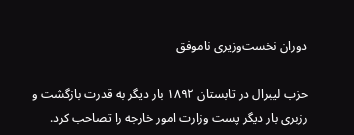دوران نخست‌وزیری ناموفق

حزب لیبرال در تابستان ۱۸۹۲ بار دیگر به قدرت بازگشت و رزبری بار دیگر پست وزارت امور خارجه را تصاحب کرد.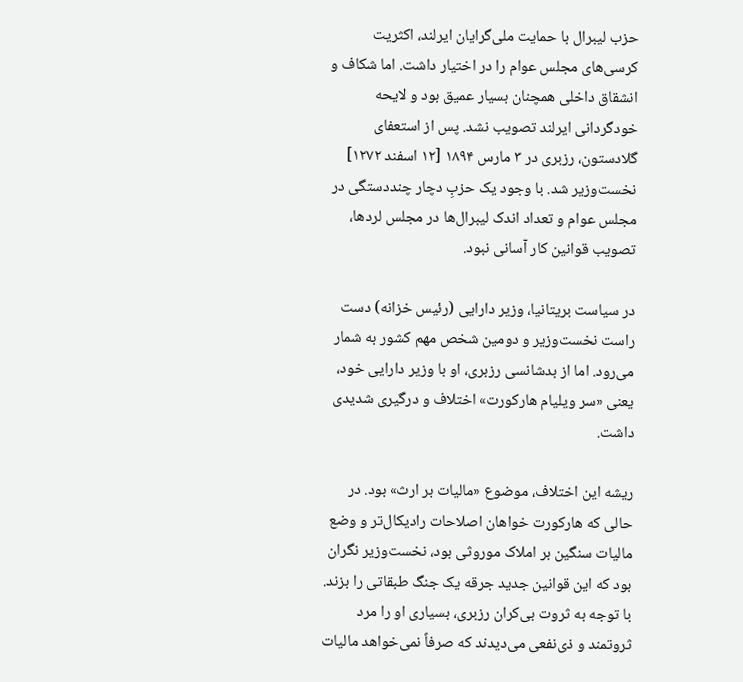حزب لیبرال با حمایت ملی‌گرایان ایرلند، اکثریت کرسی‌های مجلس عوام را در اختیار داشت. اما شکاف و انشقاق داخلی همچنان بسیار عمیق بود و لایحه خودگردانی ایرلند تصویب نشد. پس از استعفای گلادستون، رزبری در ۳ مارس ۱۸۹۴ [۱۲ اسفند ۱۲۷۲] نخست‌وزیر شد. با وجود یک حزبِ دچار چنددستگی در مجلس عوام و تعداد اندک لیبرال‌ها در مجلس لردها، تصویب قوانین کار آسانی نبود.

در سیاست بریتانیا، وزیر دارایی (رئیس خزانه) دست راست نخست‌وزیر و دومین شخص مهم کشور به شمار می‌رود. اما از بدشانسی رزبری، او با وزیر دارایی خود، یعنی «سر ویلیام هارکورت» اختلاف و درگیری شدیدی داشت.

ریشه این اختلاف، موضوع «مالیات بر ارث» بود. در حالی که هارکورت خواهان اصلاحات رادیکال‌تر و وضع مالیات سنگین بر املاک موروثی بود، نخست‌وزیر نگران بود که این قوانین جدید جرقه یک جنگ طبقاتی را بزند. با توجه به ثروت بی‌کران رزبری، بسیاری او را مرد ثروتمند و ذی‌نفعی می‌دیدند که صرفاً نمی‌خواهد مالیات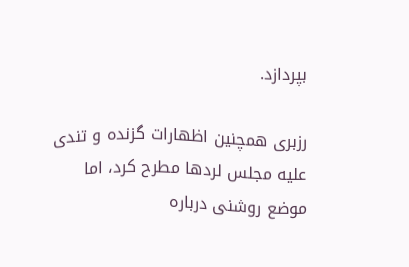بپردازد.

رزبری همچنین اظهارات گزنده و تندی علیه مجلس لردها مطرح کرد، اما موضع روشنی درباره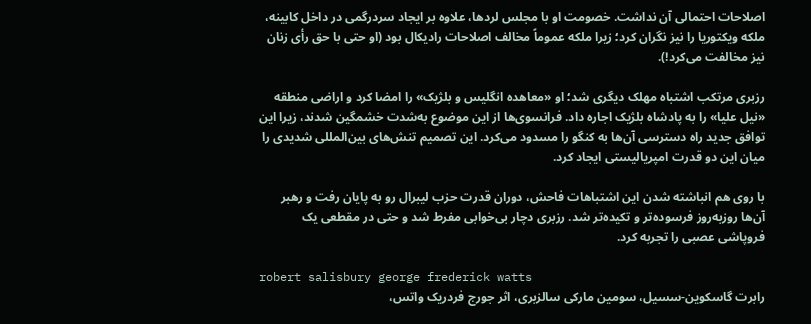اصلاحات احتمالی آن نداشت. خصومت او با مجلس لردها، علاوه بر ایجاد سردرگمی در داخل کابینه، ملکه ویکتوریا را نیز نگران کرد؛ زیرا ملکه عموماً مخالف اصلاحات رادیکال بود (او حتی با حق رأی زنان نیز مخالفت می‌کرد!).

رزبری مرتکب اشتباه مهلک دیگری شد؛ او «معاهده انگلیس و بلژیک» را امضا کرد و اراضی منطقه «نیل علیا» را به پادشاه بلژیک اجاره داد. فرانسوی‌ها از این موضوع به‌شدت خشمگین شدند، زیرا این توافق جدید راه دسترسی آن‌ها به کنگو را مسدود می‌کرد. این تصمیم تنش‌های بین‌المللی شدیدی را میان این دو قدرت امپریالیستی ایجاد کرد.

با روی هم انباشته شدن این اشتباهات فاحش، دوران قدرت حزب لیبرال رو به پایان رفت و رهبر آن‌ها روزبه‌روز فرسوده‌تر و تکیده‌تر شد. رزبری دچار بی‌خوابی مفرط شد و حتی در مقطعی یک فروپاشی عصبی را تجربه کرد.

robert salisbury george frederick watts
رابرت گاسکوین-سسیل، سومین مارکی سالزبری، اثر جورج فردریک واتس،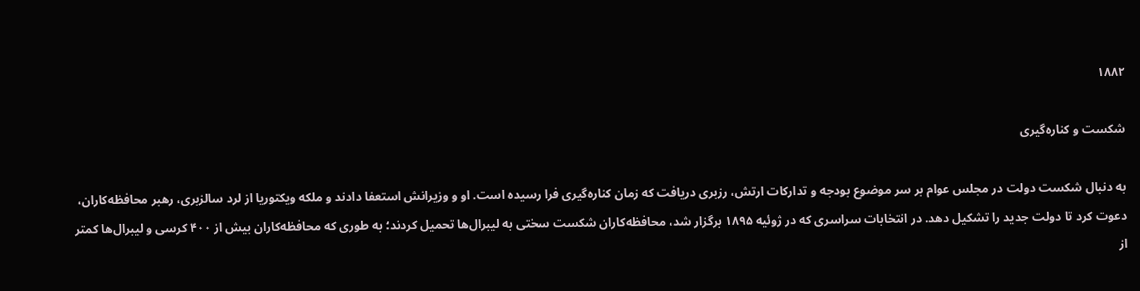۱۸۸۲

شکست و کناره‌گیری

به دنبال شکست دولت در مجلس عوام بر سر موضوع بودجه و تدارکات ارتش، رزبری دریافت که زمان کناره‌گیری فرا رسیده است. او و وزیرانش استعفا دادند و ملکه ویکتوریا از لرد سالزبری، رهبر محافظه‌کاران، دعوت کرد تا دولت جدید را تشکیل دهد. در انتخابات سراسری که در ژوئیه ۱۸۹۵ برگزار شد، محافظه‌کاران شکست سختی به لیبرال‌ها تحمیل کردند؛ به طوری که محافظه‌کاران بیش از ۴۰۰ کرسی و لیبرال‌ها کمتر از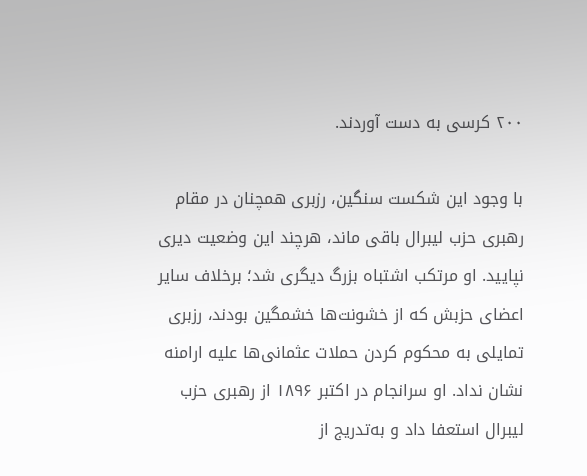۲۰۰ کرسی به دست آوردند.

با وجود این شکست سنگین، رزبری همچنان در مقام رهبری حزب لیبرال باقی ماند، هرچند این وضعیت دیری نپایید. او مرتکب اشتباه بزرگ دیگری شد؛ برخلاف سایر اعضای حزبش که از خشونت‌ها خشمگین بودند، رزبری تمایلی به محکوم کردن حملات عثمانی‌ها علیه ارامنه نشان نداد. او سرانجام در اکتبر ۱۸۹۶ از رهبری حزب لیبرال استعفا داد و به‌تدریج از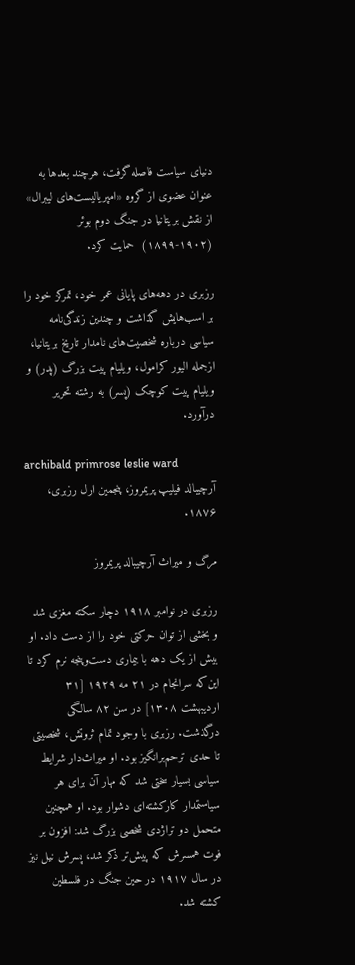دنیای سیاست فاصله گرفت، هرچند بعدها به عنوان عضوی از گروه «امپریالیست‌های لیبرال» از نقش بریتانیا در جنگ دوم بوئر (۱۹۰۲-۱۸۹۹)  حمایت کرد.

رزبری در دهه‌های پایانی عمر خود، تمرکز خود را بر اسب‌هایش گذاشت و چندین زندگی‌نامه سیاسی درباره شخصیت‌های نامدار تاریخ بریتانیا، ازجمله الیور کرامول، ویلیام پیت بزرگ (پدر) و ویلیام پیت کوچک (پسر) به رشته تحریر درآورد.

archibald primrose leslie ward
آرچیبالد فیلیپ پریمروز، پنجمین ارل رزبری، ۱۸۷۶.

مرگ و میراث آرچیبالد پریمروز

رزبری در نوامبر ۱۹۱۸ دچار سکته مغزی شد و بخشی از توان حرکتی خود را از دست داد. او بیش از یک دهه با بیماری دست‌وپنجه نرم کرد تا این‌که سرانجام در ۲۱ مه ۱۹۲۹ [۳۱ اردیبهشت ۱۳۰۸] در سن ۸۲ سالگی درگذشت. رزبری با وجود تمام ثروتش، شخصیتی تا حدی ترحم‌برانگیز بود. او میراث‌دار شرایط سیاسی بسیار سختی شد که مهار آن برای هر سیاستمدار کارکشته‌ای دشوار بود. او همچنین متحمل دو تراژدی شخصی بزرگ شد: افزون بر فوت همسرش که پیش‌تر ذکر شد، پسرش نیل نیز در سال ۱۹۱۷ در حین جنگ در فلسطین کشته شد.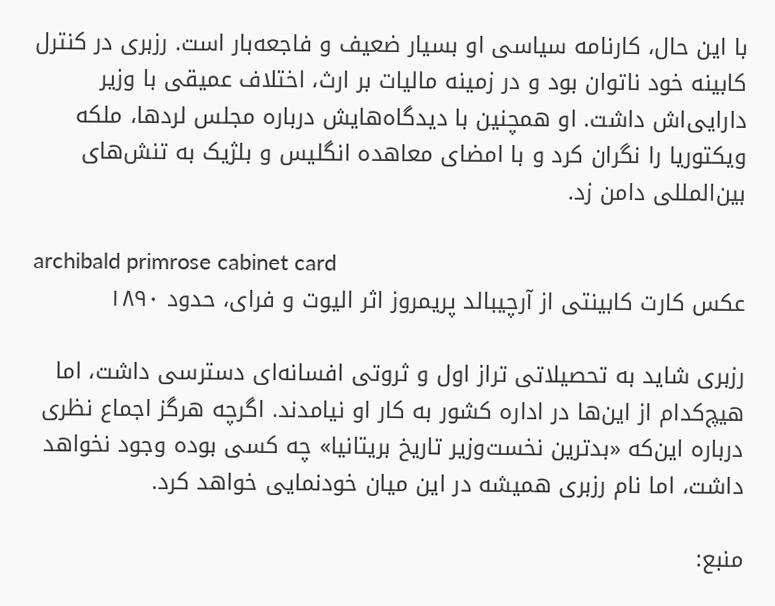با این حال، کارنامه سیاسی او بسیار ضعیف و فاجعه‌بار است. رزبری در کنترل کابینه خود ناتوان بود و در زمینه مالیات بر ارث، اختلاف عمیقی با وزیر دارایی‌اش داشت. او همچنین با دیدگاه‌هایش درباره مجلس لردها، ملکه ویکتوریا را نگران کرد و با امضای معاهده انگلیس و بلژیک به تنش‌های بین‌المللی دامن زد.

archibald primrose cabinet card
عکس کارت کابینتی از آرچیبالد پریمروز اثر الیوت و فرای، حدود ۱۸۹۰

رزبری شاید به تحصیلاتی تراز اول و ثروتی افسانه‌ای دسترسی داشت، اما هیچ‌کدام از این‌ها در اداره کشور به کار او نیامدند. اگرچه هرگز اجماع نظری درباره این‌که «بدترین نخست‌وزیر تاریخ بریتانیا» چه کسی بوده وجود نخواهد داشت، اما نام رزبری همیشه در این میان خودنمایی خواهد کرد.

منبع: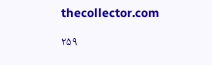thecollector.com

۲۵۹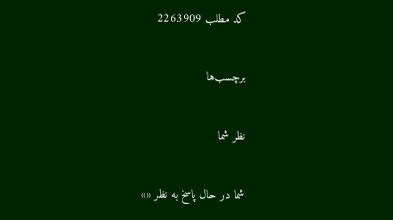کد مطلب 2263909

برچسب‌ها

نظر شما

شما در حال پاسخ به نظر «»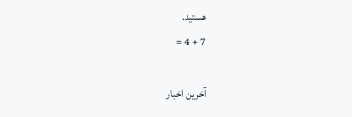هستید.
7 + 4 =

آخرین اخبار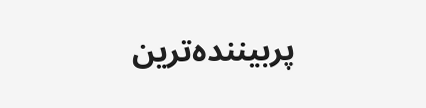پربیننده‌ترین